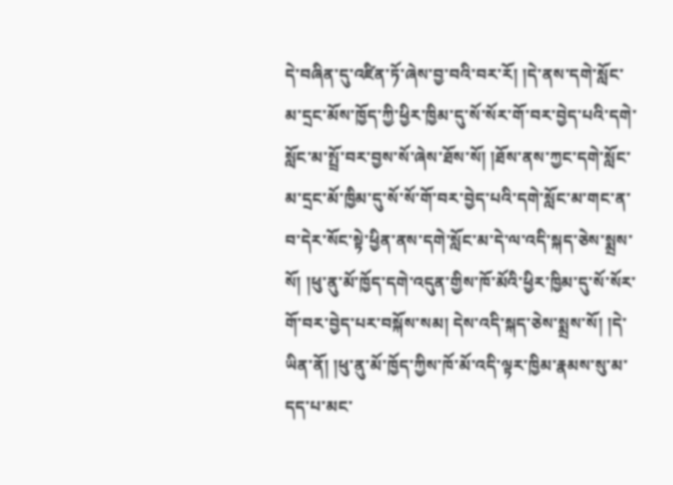དེ་བཞིན་དུ་འཛིན་ཏོ་ཞེས་བྱ་བའི་བར་རོ། །དེ་ནས་དགེ་སློང་མ་དྲང་མོས་ཁྱོད་ཀྱི་ཕྱིར་ཁྱིམ་དུ་སོ་སོར་གོ་བར་བྱེད་པའི་དགེ་སློང་མ་སྤྲོ་བར་བྱས་སོ་ཞེས་ཐོས་སོ། །ཐོས་ནས་ཀྱང་དགེ་སློང་མ་དྲང་མོ་ཁྱིམ་དུ་སོ་སོ་གོ་བར་བྱེད་པའི་དགེ་སློང་མ་གང་ན་བ་དེར་སོང་སྟེ་ཕྱིན་ནས་དགེ་སློང་མ་དེ་ལ་འདི་སྐད་ཅེས་སྨྲས་སོ། །ཕུ་ནུ་མོ་ཁྱོད་དགེ་འདུན་གྱིས་ཁོ་མོའི་ཕྱིར་ཁྱིམ་དུ་སོ་སོར་གོ་བར་བྱེད་པར་བསྐོས་སམ། དེས་འདི་སྐད་ཅེས་སྨྲས་སོ། །དེ་ཡིན་ནོ། །ཕུ་ནུ་མོ་ཁྱོད་ཀྱིས་ཁོ་མོ་འདི་ལྟར་ཁྱིམ་རྣམས་སུ་མ་དད་པ་མང་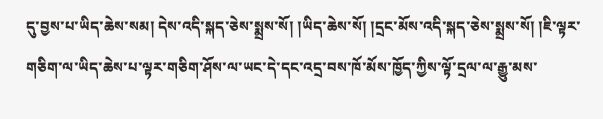དུ་བྱས་པ་ཡིད་ཆེས་སམ། དེས་འདི་སྐད་ཅེས་སྨྲས་སོ། །ཡིད་ཆེས་སོ། །དྲང་མོས་འདི་སྐད་ཅེས་སྨྲས་སོ། །ཇི་ལྟར་གཅིག་ལ་ཡིད་ཆེས་པ་ལྟར་གཅིག་ཤོས་ལ་ཡང་དེ་དང་འདྲ་བས་ཁོ་མོས་ཁྱོད་ཀྱིས་ལྟོ་དྲལ་ལ་རྒྱུ་མས་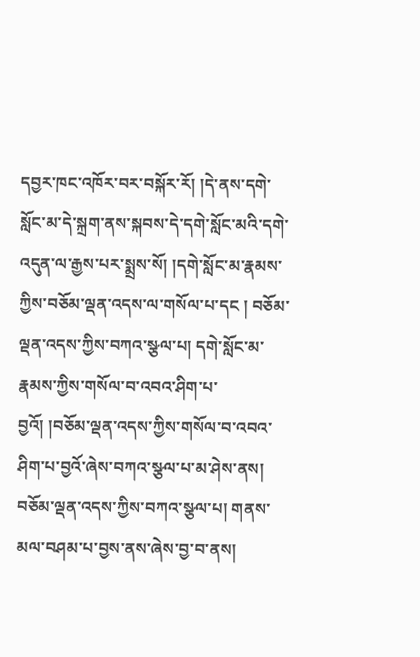དབྱར་ཁང་འཁོར་བར་བསྐོར་རོ། །དེ་ནས་དགེ་སློང་མ་དེ་སྐྲག་ནས་སྐབས་དེ་དགེ་སློང་མའི་དགེ་འདུན་ལ་རྒྱས་པར་སྨྲས་སོ། །དགེ་སློང་མ་རྣམས་ཀྱིས་བཅོམ་ལྡན་འདས་ལ་གསོལ་པ་དང ། བཅོམ་ལྡན་འདས་ཀྱིས་བཀའ་སྩལ་པ། དགེ་སློང་མ་རྣམས་ཀྱིས་གསོལ་བ་འབའ་ཤིག་པ་བྱའོ། །བཅོམ་ལྡན་འདས་ཀྱིས་གསོལ་བ་འབའ་ཤིག་པ་བྱའོ་ཞེས་བཀའ་སྩལ་པ་མ་ཤེས་ནས། བཅོམ་ལྡན་འདས་ཀྱིས་བཀའ་སྩལ་པ། གནས་མལ་བཤམ་པ་བྱས་ནས་ཞེས་བྱ་བ་ནས།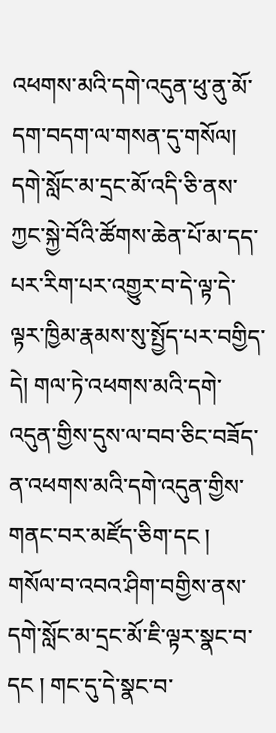འཕགས་མའི་དགེ་འདུན་ཕུ་ནུ་མོ་དག་བདག་ལ་གསན་དུ་གསོལ། དགེ་སློང་མ་དྲང་མོ་འདི་ཅི་ནས་ཀྱང་སྐྱེ་བོའི་ཚོགས་ཆེན་པོ་མ་དད་པར་རིག་པར་འགྱུར་བ་དེ་ལྟ་དེ་ལྟར་ཁྱིམ་རྣམས་སུ་སྤྱོད་པར་བགྱིད་དེ། གལ་ཏེ་འཕགས་མའི་དགེ་འདུན་གྱིས་དུས་ལ་བབ་ཅིང་བཟོད་ན་འཕགས་མའི་དགེ་འདུན་གྱིས་གནང་བར་མཛོད་ཅིག་དང ། གསོལ་བ་འབའ་ཤིག་བགྱིས་ནས་དགེ་སློང་མ་དྲང་མོ་ཇི་ལྟར་སྣང་བ་དང ། གང་དུ་དེ་སྣང་བ་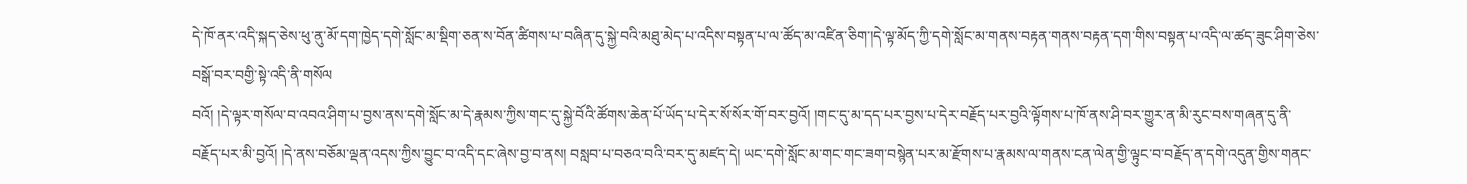དེ་ཁོ་ནར་འདི་སྐད་ཅེས་ཕུ་ནུ་མོ་དག་ཁྱེད་དགེ་སློང་མ་སྡིག་ཅན་ས་བོན་ཚིགས་པ་བཞིན་དུ་སྐྱེ་བའི་མཐུ་མེད་པ་འདིས་བསྟན་པ་ལ་ཚོད་མ་འཛིན་ཅིག་།དེ་ལྟ་མོད་ཀྱི་དགེ་སློང་མ་གནས་བརྟན་གནས་བརྟན་དག་གིས་བསྟན་པ་འདི་ལ་ཚད་ཟུང་ཤིག་ཅེས་བསྒོ་བར་བགྱི་སྟེ་འདི་ནི་གསོལ
བའོ། །དེ་ལྟར་གསོལ་བ་འབའ་ཤིག་པ་བྱས་ནས་དགེ་སློང་མ་དེ་རྣམས་ཀྱིས་གང་དུ་སྐྱེ་བོའི་ཚོགས་ཆེན་པོ་ཡོད་པ་དེར་སོ་སོར་གོ་བར་བྱའོ། །གང་དུ་མ་དད་པར་བྱས་པ་དེར་བརྗོད་པར་བྱའི་ལྟོགས་པ་ཁོ་ནས་ཤི་བར་གྱུར་ན་མི་རུང་བས་གཞན་དུ་ནི་བརྗོད་པར་མི་བྱའོ། །དེ་ནས་བཅོམ་ལྡན་འདས་ཀྱིས་བྱུང་བ་འདི་དང་ཞེས་བྱ་བ་ནས། བསླབ་པ་བཅའ་བའི་བར་དུ་མཛད་དེ། ཡང་དགེ་སློང་མ་གང་གང་ཟག་བསྙེན་པར་མ་རྫོགས་པ་རྣམས་ལ་གནས་ངན་ལེན་གྱི་ལྟུང་བ་བརྗོད་ན་དགེ་འདུན་གྱིས་གནང་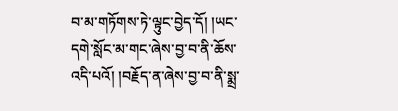བ་མ་གཏོགས་ཏེ་ལྟུང་བྱེད་དོ། །ཡང་དགེ་སློང་མ་གང་ཞེས་བྱ་བ་ནི་ཆོས་འདི་པའོ། །བརྗོད་ན་ཞེས་བྱ་བ་ནི་སྨྲ་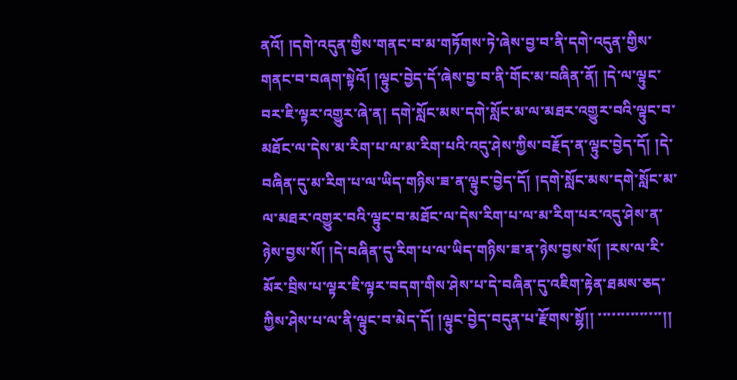ནའོ། །དགེ་འདུན་གྱིས་གནང་བ་མ་གཏོགས་ཏེ་ཞེས་བྱ་བ་ནི་དགེ་འདུན་གྱིས་གནང་བ་བཞག་སྟེའོ། །ལྟུང་བྱེད་དོ་ཞེས་བྱ་བ་ནི་གོང་མ་བཞིན་ནོ། །དེ་ལ་ལྟུང་བར་ཇི་ལྟར་འགྱུར་ཞེ་ན། དགེ་སློང་མས་དགེ་སློང་མ་ལ་མཐར་འགྱུར་བའི་ལྟུང་བ་མཐོང་ལ་དེས་མ་རིག་པ་ལ་མ་རིག་པའི་འདུ་ཤེས་ཀྱིས་བརྗོད་ན་ལྟུང་བྱེད་དོ། །དེ་བཞིན་དུ་མ་རིག་པ་ལ་ཡིད་གཉིས་ཟ་ན་ལྟུང་བྱེད་དོ། །དགེ་སློང་མས་དགེ་སློང་མ་ལ་མཐར་འགྱུར་བའི་ལྟུང་བ་མཐོང་ལ་དེས་རིག་པ་ལ་མ་རིག་པར་འདུ་ཤེས་ན་ཉེས་བྱས་སོ། །དེ་བཞིན་དུ་རིག་པ་ལ་ཡིད་གཉིས་ཟ་ན་ཉེས་བྱས་སོ། །རས་ལ་རི་མོར་བྲིས་པ་ལྟར་ཇི་ལྟར་བདག་གིས་ཤེས་པ་དེ་བཞིན་དུ་འཇིག་རྟེན་ཐམས་ཅད་ཀྱིས་ཤེས་པ་ལ་ནི་ལྟུང་བ་མེད་དོ། །ལྟུང་བྱེད་བདུན་པ་རྫོགས་སྷོ།། ་་་་་་་་་་་་་་།།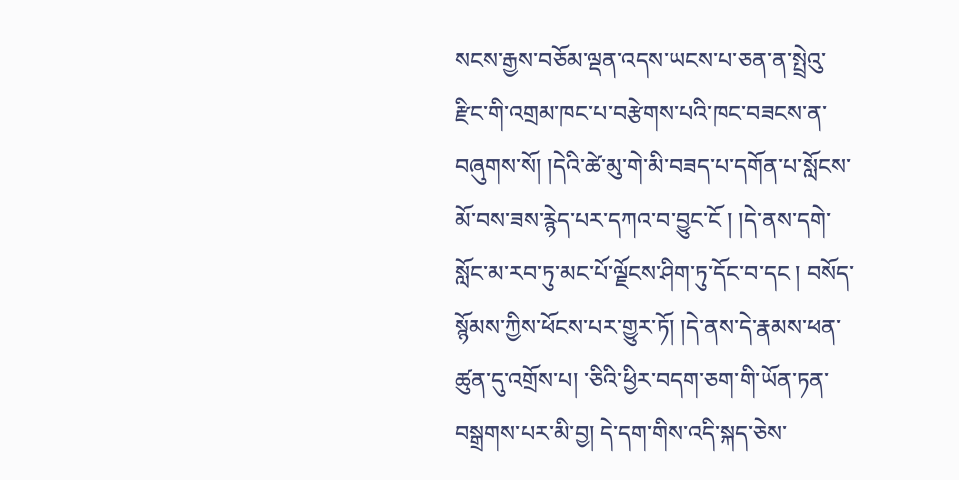སངས་རྒྱས་བཅོམ་ལྡན་འདས་ཡངས་པ་ཅན་ན་སྤྲེའུ་རྫིང་གི་འགྲམ་ཁང་པ་བརྩེགས་པའི་ཁང་བཟངས་ན་བཞུགས་སོ། །དེའི་ཚེ་མུ་གེ་མི་བཟད་པ་དགོན་པ་སློངས་མོ་བས་ཟས་རྙེད་པར་དཀའ་བ་བྱུང་ངོ ། །དེ་ནས་དགེ་སློང་མ་རབ་ཏུ་མང་པོ་ལྗོངས་ཤིག་ཏུ་དོང་བ་དང ། བསོད་སྙོམས་ཀྱིས་ཕོངས་པར་གྱུར་ཏོ། །དེ་ནས་དེ་རྣམས་ཕན་ཚུན་དུ་འགྲོས་པ། ་ཅིའི་ཕྱིར་བདག་ཅག་གི་ཡོན་ཏན་བསྒྲགས་པར་མི་བྱ། དེ་དག་གིས་འདི་སྐད་ཅེས་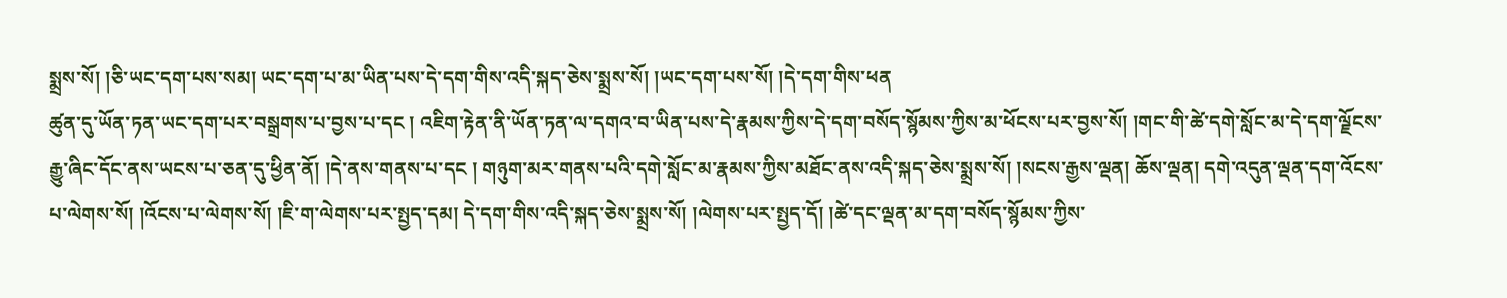སྨྲས་སོ། །ཅི་ཡང་དག་པས་སམ། ཡང་དག་པ་མ་ཡིན་པས་དེ་དག་གིས་འདི་སྐད་ཅེས་སྨྲས་སོ། །ཡང་དག་པས་སོ། །དེ་དག་གིས་ཕན
ཚུན་དུ་ཡོན་ཏན་ཡང་དག་པར་བསྒྲགས་པ་བྱས་པ་དང ། འཇིག་རྟེན་ནི་ཡོན་ཏན་ལ་དགའ་བ་ཡིན་པས་དེ་རྣམས་ཀྱིས་དེ་དག་བསོད་སྙོམས་ཀྱིས་མ་ཕོངས་པར་བྱས་སོ། །གང་གི་ཚེ་དགེ་སློང་མ་དེ་དག་ལྗོངས་རྒྱུ་ཞིང་དོང་ནས་ཡངས་པ་ཅན་དུ་ཕྱིན་ནོ། །དེ་ནས་གནས་པ་དང ། གཉུག་མར་གནས་པའི་དགེ་སློང་མ་རྣམས་ཀྱིས་མཐོང་ནས་འདི་སྐད་ཅེས་སྨྲས་སོ། །སངས་རྒྱས་ལྡན། ཆོས་ལྡན། དགེ་འདུན་ལྡན་དག་འོངས་པ་ལེགས་སོ། །འོངས་པ་ལེགས་སོ། །ཇི་ག་ལེགས་པར་སྤྱད་དམ། དེ་དག་གིས་འདི་སྐད་ཅེས་སྨྲས་སོ། །ལེགས་པར་སྤྱད་དོ། །ཚེ་དང་ལྡན་མ་དག་བསོད་སྙོམས་ཀྱིས་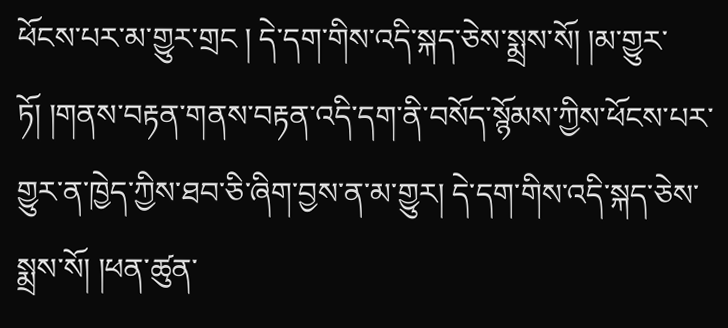ཕོངས་པར་མ་གྱུར་གྲང ། དེ་དག་གིས་འདི་སྐད་ཅེས་སྨྲས་སོ། །མ་གྱུར་ཏོ། །གནས་བརྟན་གནས་བརྟན་འདི་དག་ནི་བསོད་སྙོམས་ཀྱིས་ཕོངས་པར་གྱུར་ན་ཁྱེད་ཀྱིས་ཐབ་ཅི་ཞིག་བྱས་ན་མ་གྱུར། དེ་དག་གིས་འདི་སྐད་ཅེས་སྨྲས་སོ། །ཕན་ཚུན་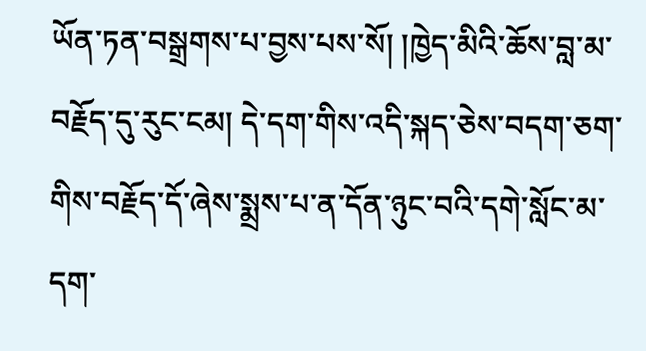ཡོན་ཏན་བསྒྲགས་པ་བྱས་པས་སོ། །ཁྱེད་མིའི་ཆོས་བླ་མ་བརྗོད་དུ་རུང་ངམ། དེ་དག་གིས་འདི་སྐད་ཅེས་བདག་ཅག་གིས་བརྗོད་དོ་ཞེས་སྨྲས་པ་ན་དོན་ཉུང་བའི་དགེ་སློང་མ་དག་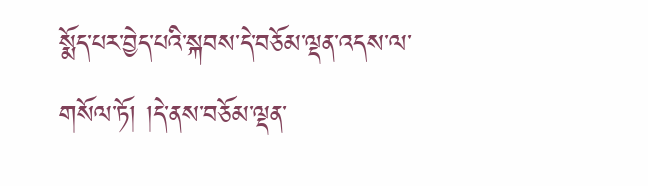སྨོད་པར་བྱེད་པའི་སྐབས་དེ་བཅོམ་ལྡན་འདས་ལ་གསོལ་ཏོ། །དེ་ནས་བཅོམ་ལྡན་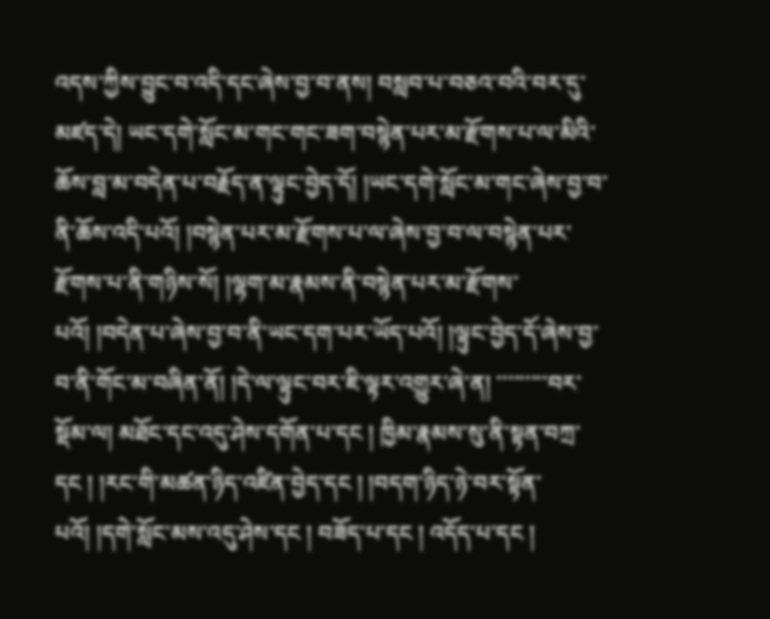འདས་ཀྱིས་བྱུང་བ་འདི་དང་ཞེས་བྱ་བ་ནས། བསླབ་པ་བཅའ་བའི་བར་དུ་མཛད་དེ། ཡང་དགེ་སློང་མ་གང་གང་ཟག་བསྙེན་པར་མ་རྫོགས་པ་ལ་མིའི་ཆོས་བླ་མ་བདེན་པ་བརྗོད་ན་ལྟུང་བྱེད་དོ། །ཡང་དགེ་སློང་མ་གང་ཞེས་བྱ་བ་ནི་ཆོས་འདི་པའོ། །བསྙེན་པར་མ་རྫོགས་པ་ལ་ཞེས་བྱ་བ་ལ་བསྙེན་པར་རྫོགས་པ་ནི་གཉིས་སོ། །ལྷག་མ་རྣམས་ནི་བསྙེན་པར་མ་རྫོགས་པའོ། །བདེན་པ་ཞེས་བྱ་བ་ནི་ཡང་དག་པར་ཡོད་པའོ། །ལྟུང་བྱེད་དོ་ཞེས་བྱ་བ་ནི་གོང་མ་བཞིན་ནོ། །དེ་ལ་ལྟུང་བར་ཇི་ལྟར་འགྱུར་ཞེ་ན། ་་་་་་་་་བར་སྡོམ་ལ། མཐོང་དང་འདུ་ཤེས་དགོན་པ་དང ། ཁྱིམ་རྣམས་སུ་ནི་སྟན་བཀྲ་དང ། །རང་གི་མཚན་ཉིད་འཛིན་བྱེད་དང ། །བདག་ཉིད་ཉེ་བར་སྟོན་པའོ། །དགེ་སློང་མས་འདུ་ཤེས་དང ། བཟོད་པ་དང ། འདོད་པ་དང །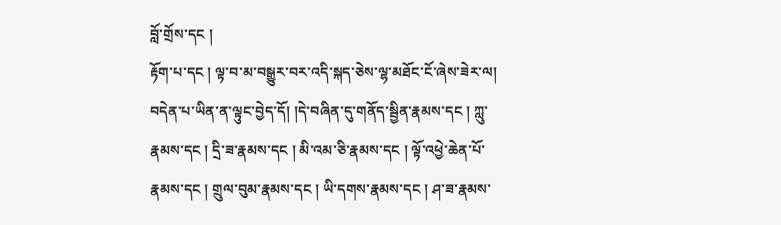བློ་གྲོས་དང །
རྟོག་པ་དང ། ལྟ་བ་མ་བསྒྱུར་བར་འདི་སྐད་ཅེས་ལྷ་མཐོང་ངོ་ཞེས་ཟེར་ལ། བདེན་པ་ཡིན་ན་ལྟུང་བྱེད་དོ། །དེ་བཞིན་དུ་གནོད་སྦྱིན་རྣམས་དང ། ཀླུ་རྣམས་དང ། དྲི་ཟ་རྣམས་དང ། མི་འམ་ཅི་རྣམས་དང ། ལྟོ་འཕྱེ་ཆེན་པོ་རྣམས་དང ། གྲུལ་བུམ་རྣམས་དང ། ཡི་དགས་རྣམས་དང ། ཤ་ཟ་རྣམས་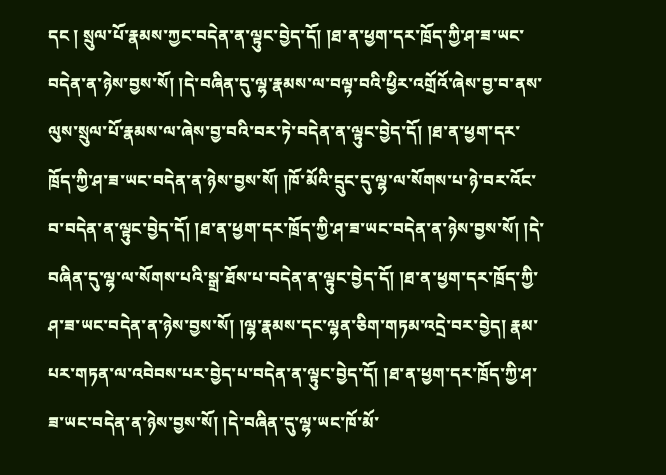དང ། སྲུལ་པོ་རྣམས་ཀྱང་བདེན་ན་ལྟུང་བྱེད་དོ། །ཐ་ན་ཕྱག་དར་ཁྲོད་ཀྱི་ཤ་ཟ་ཡང་བདེན་ན་ཉེས་བྱས་སོ། །དེ་བཞིན་དུ་ལྷ་རྣམས་ལ་བལྟ་བའི་ཕྱིར་འགྲོའོ་ཞེས་བྱ་བ་ནས་ལུས་སྲུལ་པོ་རྣམས་ལ་ཞེས་བྱ་བའི་བར་ཏེ་བདེན་ན་ལྟུང་བྱེད་དོ། །ཐ་ན་ཕྱག་དར་ཁྲོད་ཀྱི་ཤ་ཟ་ཡང་བདེན་ན་ཉེས་བྱས་སོ། །ཁོ་མོའི་དྲུང་དུ་ལྷ་ལ་སོགས་པ་ཉེ་བར་འོང་བ་བདེན་ན་ལྟུང་བྱེད་དོ། །ཐ་ན་ཕྱག་དར་ཁྲོད་ཀྱི་ཤ་ཟ་ཡང་བདེན་ན་ཉེས་བྱས་སོ། །དེ་བཞིན་དུ་ལྷ་ལ་སོགས་པའི་སྒྲ་ཐོས་པ་བདེན་ན་ལྟུང་བྱེད་དོ། །ཐ་ན་ཕྱག་དར་ཁྲོད་ཀྱི་ཤ་ཟ་ཡང་བདེན་ན་ཉེས་བྱས་སོ། །ལྷ་རྣམས་དང་ལྷན་ཅིག་གཏམ་འདྲེ་བར་བྱེད། རྣམ་པར་གཏན་ལ་འབེབས་པར་བྱེད་པ་བདེན་ན་ལྟུང་བྱེད་དོ། །ཐ་ན་ཕྱག་དར་ཁྲོད་ཀྱི་ཤ་ཟ་ཡང་བདེན་ན་ཉེས་བྱས་སོ། །དེ་བཞིན་དུ་ལྷ་ཡང་ཁོ་མོ་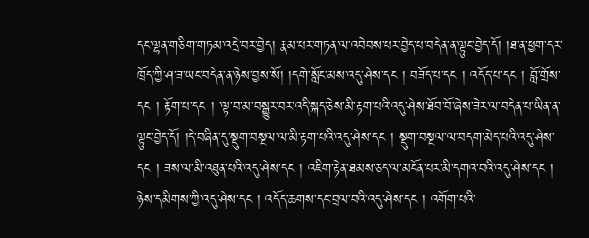དང་ལྷན་གཅིག་གཏམ་འདྲེ་བར་བྱེད། རྣམ་པར་གཏན་ལ་འབེབས་པར་བྱེད་པ་བདེན་ན་ལྟུང་བྱེད་དོ། །ཐ་ན་ཕྱག་དར་ཁྲོད་ཀྱི་ཤ་ཟ་ཡང་བདེན་ན་ཉེས་བྱས་སོ། །དགེ་སློང་མས་འདུ་ཤེས་དང ། བཟོད་པ་དང ། འདོད་པ་དང ། བློ་གྲོས་དང ། རྟོག་པ་དང ། ་ལྟ་བ་མ་བསྒྱུར་བར་འདི་སྐད་ཅེས་མི་རྟག་པའི་འདུ་ཤེས་ཐོབ་བོ་ཞེས་ཟེར་ལ་བདེན་པ་ཡིན་ན་ལྟུང་བྱེད་དོ། །དེ་བཞིན་དུ་སྡུག་བསྔལ་ལ་མི་རྟག་པའི་འདུ་ཤེས་དང ། སྡུག་བསྔལ་ལ་བདག་མེད་པའི་འདུ་ཤེས་དང ། ཟས་ལ་མི་འཐུན་པའི་འདུ་ཤེས་དང ། འཇིག་རྟེན་ཐམས་ཅད་ལ་མངོན་པར་མི་དགའ་བའི་འདུ་ཤེས་དང ། ཉེས་དམིགས་ཀྱི་འདུ་ཤེས་དང ། འདོད་ཆགས་དང་བྲལ་བའི་འདུ་ཤེས་དང ། འགོག་པའི་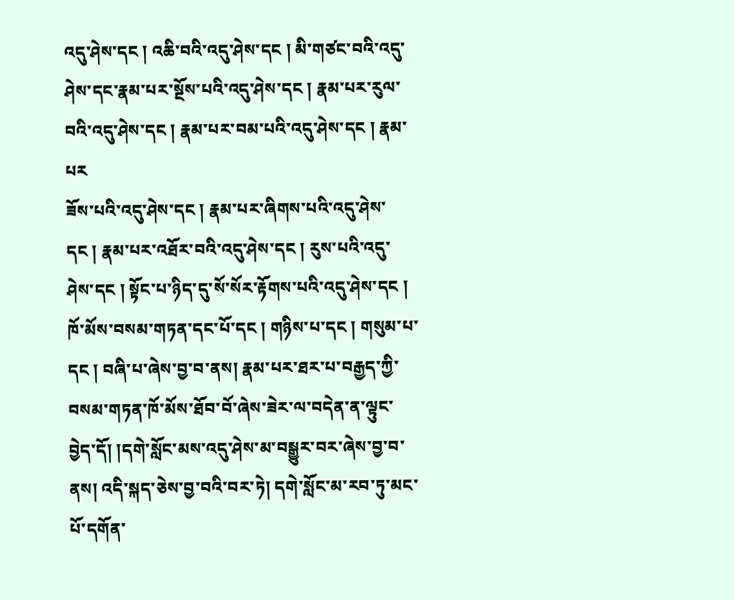འདུ་ཤེས་དང ། འཆི་བའི་འདུ་ཤེས་དང ། མི་གཙང་བའི་འདུ་ཤེས་དང་རྣམ་པར་སྔོས་པའི་འདུ་ཤེས་དང ། རྣམ་པར་རུལ་བའི་འདུ་ཤེས་དང ། རྣམ་པར་བམ་པའི་འདུ་ཤེས་དང ། རྣམ་པར
ཟོས་པའི་འདུ་ཤེས་དང ། རྣམ་པར་ཞིགས་པའི་འདུ་ཤེས་དང ། རྣམ་པར་འཐོར་བའི་འདུ་ཤེས་དང ། རུས་པའི་འདུ་ཤེས་དང ། སྟོང་པ་ཉིད་དུ་སོ་སོར་རྟོགས་པའི་འདུ་ཤེས་དང ། ཁོ་མོས་བསམ་གཏན་དང་པོ་དང ། གཉིས་པ་དང ། གསུམ་པ་དང ། བཞི་པ་ཞེས་བྱ་བ་ནས། རྣམ་པར་ཐར་པ་བརྒྱད་ཀྱི་བསམ་གཏན་ཁོ་མོས་ཐོབ་བོ་ཞེས་ཟེར་ལ་བདེན་ན་ལྟུང་བྱེད་དོ། །དགེ་སློང་མས་འདུ་ཤེས་མ་བསྒྱུར་བར་ཞེས་བྱ་བ་ནས། འདི་སྐད་ཅེས་བྱ་བའི་བར་ཏེ། དགེ་སློང་མ་རབ་ཏུ་མང་པོ་དགོན་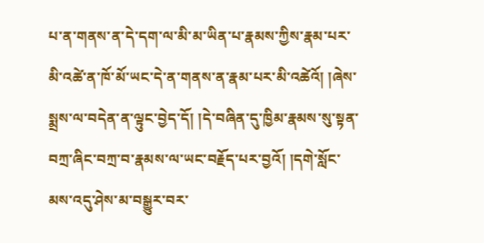པ་ན་གནས་ན་དེ་དག་ལ་མི་མ་ཡིན་པ་རྣམས་ཀྱིས་རྣམ་པར་མི་འཚེ་ན་ཁོ་མོ་ཡང་དེ་ན་གནས་ན་རྣམ་པར་མི་འཚེའོ། །ཞེས་སྨྲས་ལ་བདེན་ན་ལྟུང་བྱེད་དོ། །དེ་བཞིན་དུ་ཁྱིམ་རྣམས་སུ་སྟན་བཀྲ་ཞིང་བཀྲ་བ་རྣམས་ལ་ཡང་བརྗོད་པར་བྱའོ། །དགེ་སློང་མས་འདུ་ཤེས་མ་བསྒྱུར་བར་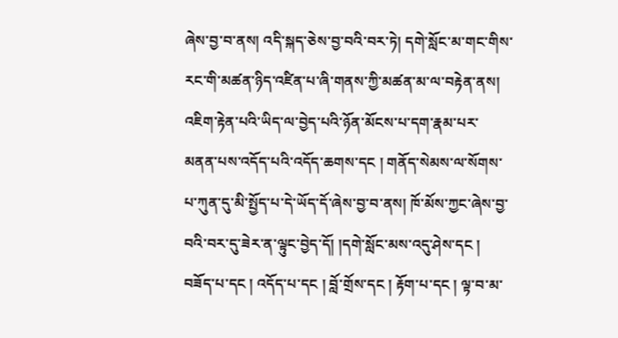ཞེས་བྱ་བ་ནས། འདི་སྐད་ཅེས་བྱ་བའི་བར་ཏེ། དགེ་སློང་མ་གང་གིས་རང་གི་མཚན་ཉིད་འཛིན་པ་ཞི་གནས་ཀྱི་མཚན་མ་ལ་བརྟེན་ནས། འཇིག་རྟེན་པའི་ཡིད་ལ་བྱེད་པའི་ཉོན་མོངས་པ་དག་རྣམ་པར་མནན་པས་འདོད་པའི་འདོད་ཆགས་དང ། གནོད་སེམས་ལ་སོགས་པ་ཀུན་དུ་མི་སྤྱོད་པ་དེ་ཡོད་དོ་ཞེས་བྱ་བ་ནས། ཁོ་མོས་ཀྱང་ཞེས་བྱ་བའི་བར་དུ་ཟེར་ན་ལྟུང་བྱེད་དོ། །དགེ་སློང་མས་འདུ་ཤེས་དང ། བཟོད་པ་དང ། འདོད་པ་དང ། བློ་གྲོས་དང ། རྟོག་པ་དང ། ལྟ་བ་མ་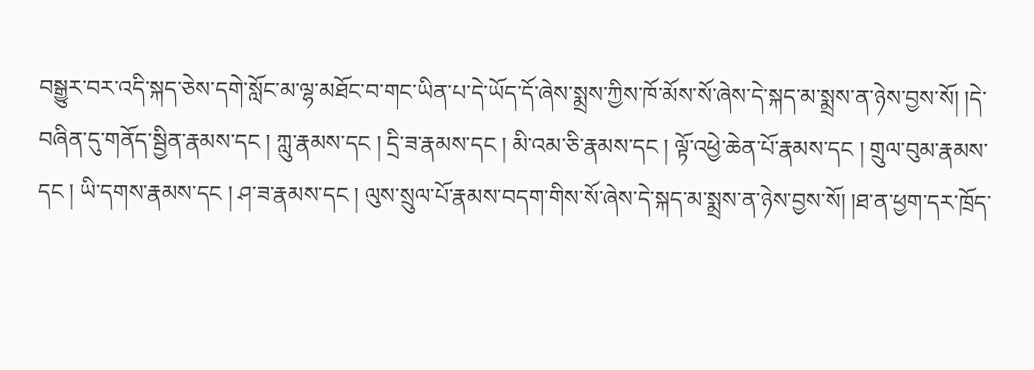བསྒྱུར་བར་འདི་སྐད་ཅེས་དགེ་སློང་མ་ལྷ་མཐོང་བ་གང་ཡིན་པ་དེ་ཡོད་དོ་ཞེས་སྨྲས་ཀྱིས་ཁོ་མོས་སོ་ཞེས་དེ་སྐད་མ་སྨྲས་ན་ཉེས་བྱས་སོ། །དེ་བཞིན་དུ་གནོད་སྦྱིན་རྣམས་དང ། ཀླུ་རྣམས་དང ། དྲི་ཟ་རྣམས་དང ། མི་འམ་ཅི་རྣམས་དང ། ལྟོ་འཕྱེ་ཆེན་པོ་རྣམས་དང ། གྲུལ་བུམ་རྣམས་དང ། ཡི་དགས་རྣམས་དང ། ཤ་ཟ་རྣམས་དང ། ལུས་སྲུལ་པོ་རྣམས་བདག་གིས་སོ་ཞེས་དེ་སྐད་མ་སྨྲས་ན་ཉེས་བྱས་སོ། །ཐ་ན་ཕྱག་དར་ཁྲོད་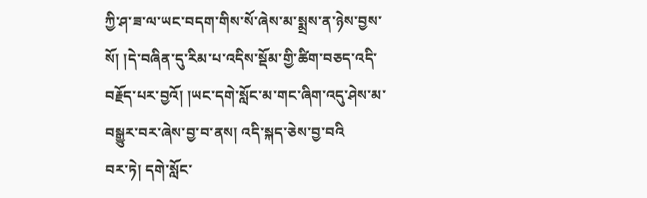ཀྱི་ཤ་ཟ་ལ་ཡང་བདག་གིས་སོ་ཞེས་མ་སྨྲས་ན་ཉེས་བྱས་སོ། །དེ་བཞིན་དུ་རིམ་པ་འདིས་སྡོམ་གྱི་ཚིག་བཅད་འདི་བརྗོད་པར་བྱའོ། །ཡང་དགེ་སློང་མ་གང་ཞིག་འདུ་ཤེས་མ་བསྒྱུར་བར་ཞེས་བྱ་བ་ནས། འདི་སྐད་ཅེས་བྱ་བའི
བར་ཏེ། དགེ་སློང་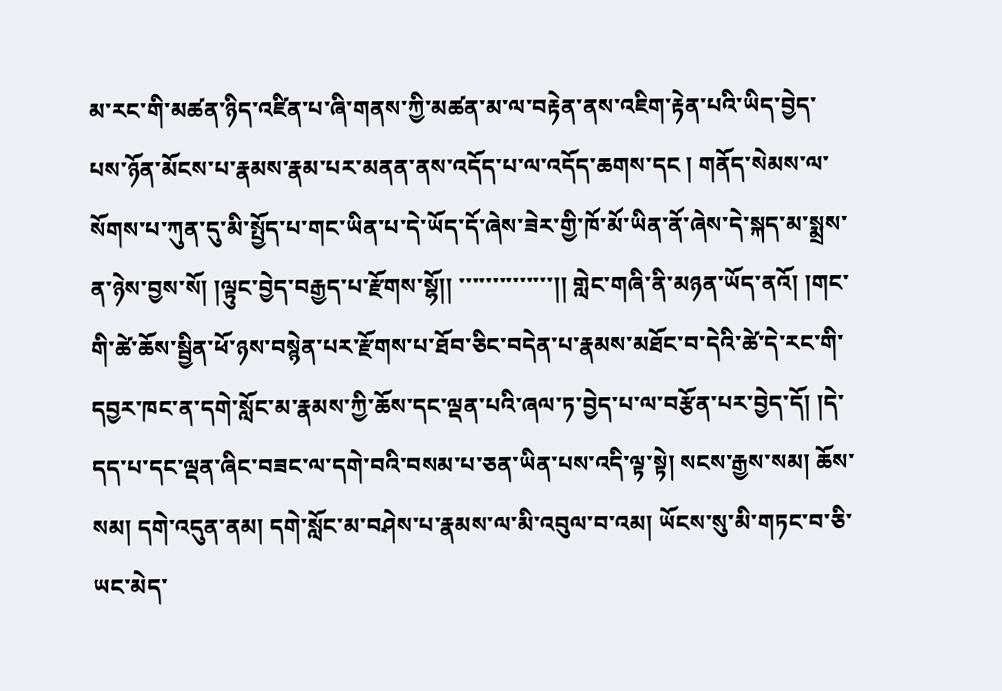མ་རང་གི་མཚན་ཉིད་འཛིན་པ་ཞི་གནས་ཀྱི་མཚན་མ་ལ་བརྟེན་ནས་འཇིག་རྟེན་པའི་ཡིད་བྱེད་པས་ཉོན་མོངས་པ་རྣམས་རྣམ་པར་མནན་ནས་འདོད་པ་ལ་འདོད་ཆགས་དང ། གནོད་སེམས་ལ་སོགས་པ་ཀུན་དུ་མི་སྤྱོད་པ་གང་ཡིན་པ་དེ་ཡོད་དོ་ཞེས་ཟེར་གྱི་ཁོ་མོ་ཡིན་ནོ་ཞེས་དེ་སྐད་མ་སྨྲས་ན་ཉེས་བྱས་སོ། །ལྟུང་བྱེད་བརྒྱད་པ་རྫོགས་སྷོ།། ་་་་་་་་་་་་་་།། གླེང་གཞི་ནི་མཉན་ཡོད་ནའོ། །གང་གི་ཚེ་ཆོས་སྦྱིན་ཕོ་ཉས་བསྙེན་པར་རྫོགས་པ་ཐོབ་ཅིང་བདེན་པ་རྣམས་མཐོང་བ་དེའི་ཚེ་དེ་རང་གི་དབྱར་ཁང་ན་དགེ་སློང་མ་རྣམས་ཀྱི་ཆོས་དང་ལྡན་པའི་ཞལ་ཏ་བྱེད་པ་ལ་བརྩོན་པར་བྱེད་དོ། །དེ་དད་པ་དང་ལྡན་ཞིང་བཟང་ལ་དགེ་བའི་བསམ་པ་ཅན་ཡིན་པས་འདི་ལྟ་སྟེ། སངས་རྒྱས་སམ། ཆོས་སམ། དགེ་འདུན་ནམ། དགེ་སློང་མ་བཤེས་པ་རྣམས་ལ་མི་འབུལ་བ་འམ། ཡོངས་སུ་མི་གཏང་བ་ཅི་ཡང་མེད་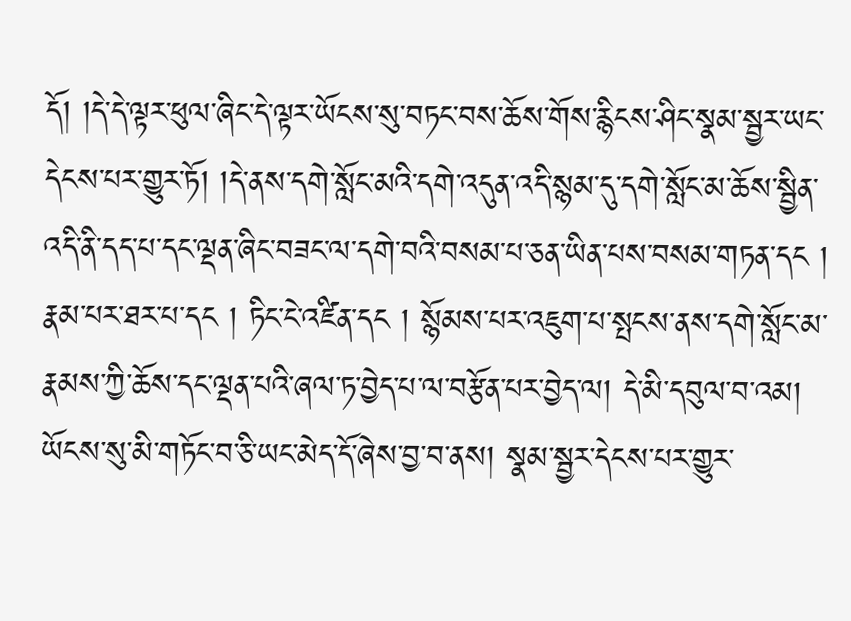དོ། །དེ་དེ་ལྟར་ཕུལ་ཞིང་དེ་ལྟར་ཡོངས་སུ་བཏང་བས་ཆོས་གོས་རྙིངས་ཤིང་སྣམ་སྦྱར་ཡང་དེངས་པར་གྱུར་ཏོ། །དེ་ནས་དགེ་སློང་མའི་དགེ་འདུན་འདི་སྙམ་དུ་དགེ་སློང་མ་ཆོས་སྦྱིན་འདི་ནི་དད་པ་དང་ལྡན་ཞིང་བཟང་ལ་དགེ་བའི་བསམ་པ་ཅན་ཡིན་པས་བསམ་གཏན་དང ། རྣམ་པར་ཐར་པ་དང ། ཏིང་ངེ་འཛིན་དང ། སྙོམས་པར་འཇུག་པ་སྤངས་ནས་དགེ་སློང་མ་རྣམས་ཀྱི་ཆོས་དང་ལྡན་པའི་ཞལ་ཏ་བྱེད་པ་ལ་བརྩོན་པར་བྱེད་ལ། དེ་མི་དབུལ་བ་འམ། ཡོངས་སུ་མི་གཏོང་བ་ཅི་ཡང་མེད་དོ་ཞེས་བྱ་བ་ནས། སྣམ་སྦྱར་དེངས་པར་གྱུར་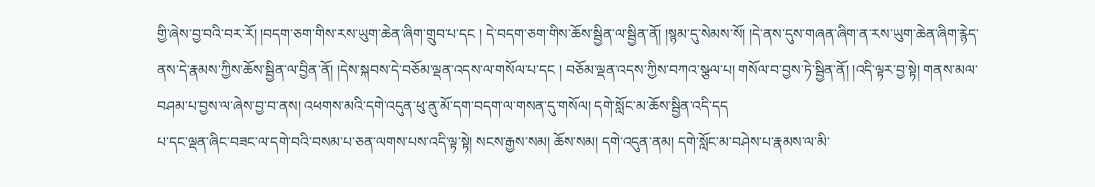གྱི་ཞེས་བྱ་བའི་བར་རོ། །བདག་ཅག་གིས་རས་ཡུག་ཆེན་ཞིག་གྲུབ་པ་དང ། དེ་བདག་ཅག་གིས་ཆོས་སྦྱིན་ལ་སྦྱིན་ནོ། །སྙམ་དུ་སེམས་སོ། །དེ་ནས་དུས་གཞན་ཞིག་ན་རས་ཡུག་ཆེན་ཞིག་རྙེད་ནས་དེ་རྣམས་ཀྱིས་ཆོས་སྦྱིན་ལ་བྱིན་ནོ། །དེས་སྐབས་དེ་བཅོམ་ལྡན་འདས་ལ་གསོལ་པ་དང ། བཅོམ་ལྡན་འདས་ཀྱིས་བཀའ་སྩལ་པ། གསོལ་བ་བྱས་ཏེ་སྦྱིན་ནོ། །འདི་ལྟར་བྱ་སྟེ། གནས་མལ་བཤམ་པ་བྱས་ལ་ཞེས་བྱ་བ་ནས། འཕགས་མའི་དགེ་འདུན་ཕུ་ནུ་མོ་དག་བདག་ལ་གསན་དུ་གསོལ། དགེ་སློང་མ་ཆོས་སྦྱིན་འདི་དད
པ་དང་ལྡན་ཞིང་བཟང་ལ་དགེ་བའི་བསམ་པ་ཅན་ལགས་པས་འདི་ལྟ་སྟེ། སངས་རྒྱས་སམ། ཆོས་སམ། དགེ་འདུན་ནམ། དགེ་སློང་མ་བཤེས་པ་རྣམས་ལ་མི་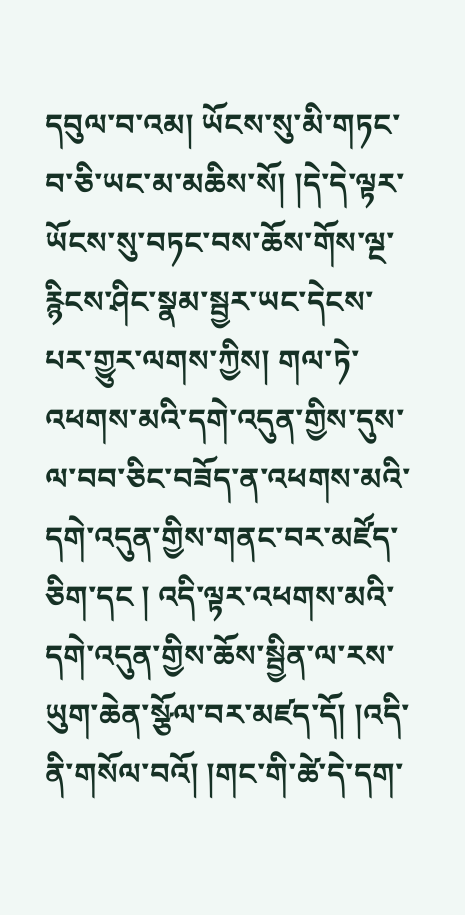དབུལ་བ་འམ། ཡོངས་སུ་མི་གཏང་བ་ཅི་ཡང་མ་མཆིས་སོ། །དེ་དེ་ལྟར་ཡོངས་སུ་བཏང་བས་ཆོས་གོས་ལྔ་རྙིངས་ཤིང་སྣམ་སྦྱར་ཡང་དེངས་པར་གྱུར་ལགས་ཀྱིས། གལ་ཏེ་འཕགས་མའི་དགེ་འདུན་གྱིས་དུས་ལ་བབ་ཅིང་བཟོད་ན་འཕགས་མའི་དགེ་འདུན་གྱིས་གནང་བར་མཛོད་ཅིག་དང ། འདི་ལྟར་འཕགས་མའི་དགེ་འདུན་གྱིས་ཆོས་སྦྱིན་ལ་རས་ཡུག་ཆེན་སྩོལ་བར་མཛད་དོ། །འདི་ནི་གསོལ་བའོ། །གང་གི་ཚེ་དེ་དག་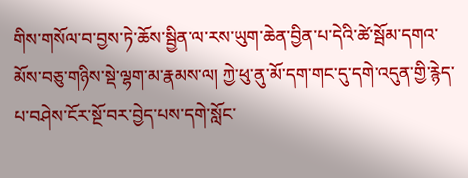གིས་གསོལ་བ་བྱས་ཏེ་ཆོས་སྦྱིན་ལ་རས་ཡུག་ཆེན་བྱིན་པ་དེའི་ཚེ་སྦོམ་དགའ་མོས་བཅུ་གཉིས་སྡེ་ལྷག་མ་རྣམས་ལ། ཀྱེ་ཕུ་ནུ་མོ་དག་གང་དུ་དགེ་འདུན་གྱི་རྙེད་པ་བཤེས་ངོར་སྔོ་བར་བྱེད་པས་དགེ་སློང་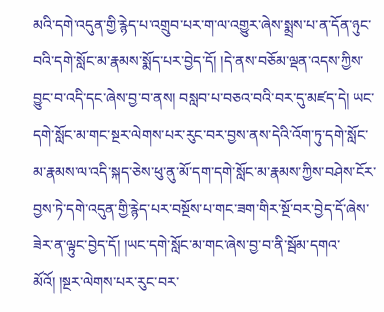མའི་དགེ་འདུན་གྱི་རྙེད་པ་འགྲུབ་པར་ག་ལ་འགྱུར་ཞེས་སྨྲས་པ་ན་དོན་ཉུང་བའི་དགེ་སློང་མ་རྣམས་སྨོད་པར་བྱེད་དོ། །དེ་ནས་བཅོམ་ལྡན་འདས་ཀྱིས་བྱུང་བ་འདི་དང་ཞེས་བྱ་བ་ནས། བསླབ་པ་བཅའ་བའི་བར་དུ་མཛད་དེ། ཡང་དགེ་སློང་མ་གང་སྔར་ལེགས་པར་རུང་བར་བྱས་ནས་དེའི་འོག་ཏུ་དགེ་སློང་མ་རྣམས་ལ་འདི་སྐད་ཅེས་ཕུ་ནུ་མོ་དག་དགེ་སློང་མ་རྣམས་ཀྱིས་བཤེས་ངོར་བྱས་ཏེ་དགེ་འདུན་གྱི་རྙེད་པར་བསྔོས་པ་གང་ཟག་གིར་སྔོ་བར་བྱེད་དོ་ཞེས་ཟེར་ན་ལྟུང་བྱེད་དོ། །ཡང་དགེ་སློང་མ་གང་ཞེས་བྱ་བ་ནི་སྦོམ་དགའ་མོའོ། །སྔར་ལེགས་པར་རུང་བར་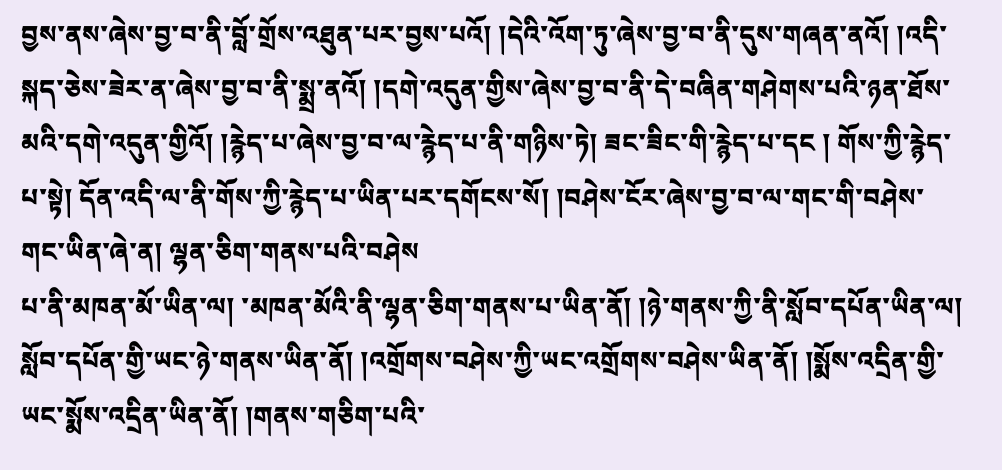བྱས་ནས་ཞེས་བྱ་བ་ནི་བློ་གྲོས་འཐུན་པར་བྱས་པའོ། །དེའི་འོག་ཏུ་ཞེས་བྱ་བ་ནི་དུས་གཞན་ནའོ། །འདི་སྐད་ཅེས་ཟེར་ན་ཞེས་བྱ་བ་ནི་སྨྲ་ནའོ། །དགེ་འདུན་གྱིས་ཞེས་བྱ་བ་ནི་དེ་བཞིན་གཤེགས་པའི་ཉན་ཐོས་མའི་དགེ་འདུན་གྱིའོ། །རྙེད་པ་ཞེས་བྱ་བ་ལ་རྙེད་པ་ནི་གཉིས་ཏེ། ཟང་ཟིང་གི་རྙེད་པ་དང ། གོས་ཀྱི་རྙེད་པ་སྟེ། དོན་འདི་ལ་ནི་གོས་ཀྱི་རྙེད་པ་ཡིན་པར་དགོངས་སོ། །བཤེས་ངོར་ཞེས་བྱ་བ་ལ་གང་གི་བཤེས་གང་ཡིན་ཞེ་ན། ལྷན་ཅིག་གནས་པའི་བཤེས
པ་ནི་མཁན་མོ་ཡིན་ལ། ་མཁན་མོའི་ནི་ལྷན་ཅིག་གནས་པ་ཡིན་ནོ། །ཉེ་གནས་ཀྱི་ནི་སློབ་དཔོན་ཡིན་ལ། སློབ་དཔོན་གྱི་ཡང་ཉེ་གནས་ཡིན་ནོ། །འགྲོགས་བཤེས་ཀྱི་ཡང་འགྲོགས་བཤེས་ཡིན་ནོ། །སྨོས་འདྲིན་གྱི་ཡང་སྨོས་འདྲིན་ཡིན་ནོ། །གནས་གཅིག་པའི་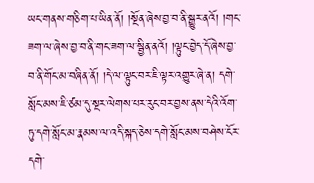ཡང་གནས་གཅིག་པ་ཡིན་ནོ། །སྔོན་ཞེས་བྱ་བ་ནི་སྒྱུར་ནའོ། །གང་ཟག་ལ་ཞེས་བྱ་བ་ནི་གང་ཟག་ལ་སྦྱིན་ནའོ། །ལྟུང་བྱེད་དོ་ཞེས་བྱ་བ་ནི་གོང་མ་བཞིན་ནོ། །དེ་ལ་ལྟུང་བར་ཇི་ལྟར་འགྱུར་ཞེ་ན། དགེ་སློང་མས་ཇི་ཙམ་དུ་སྔར་ལེགས་པར་རུང་བར་བྱས་ནས་དེའི་འོག་ཏུ་དགེ་སློང་མ་རྣམས་ལ་འདི་སྐད་ཅེས་དགེ་སློང་མས་བཤེས་ངོར་དགེ་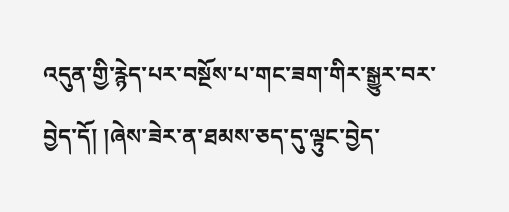འདུན་གྱི་རྙེད་པར་བསྔོས་པ་གང་ཟག་གིར་སྒྱུར་བར་བྱེད་དོ། །ཞེས་ཟེར་ན་ཐམས་ཅད་དུ་ལྟུང་བྱེད་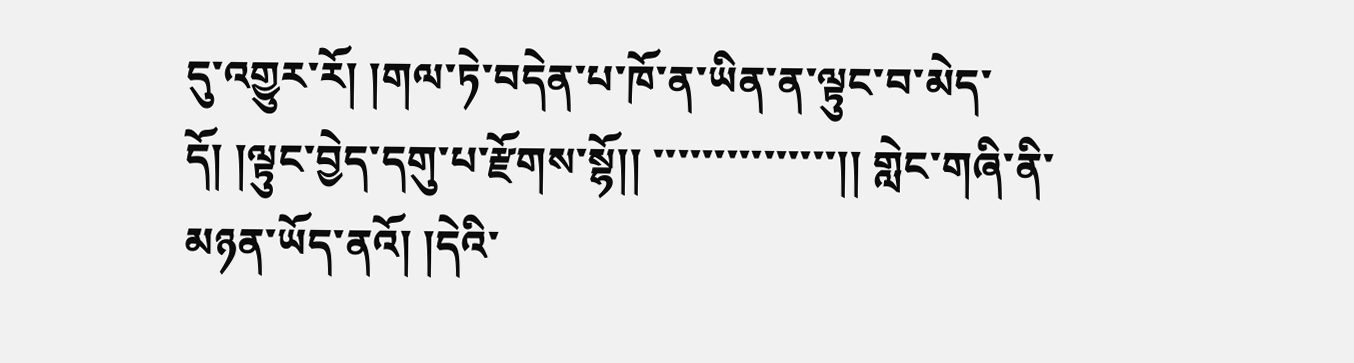དུ་འགྱུར་རོ། །གལ་ཏེ་བདེན་པ་ཁོ་ན་ཡིན་ན་ལྟུང་བ་མེད་དོ། །ལྟུང་བྱེད་དགུ་པ་རྫོགས་སྷོ།། ་་་་་་་་་་་་་་་།། གླེང་གཞི་ནི་མཉན་ཡོད་ནའོ། །དེའི་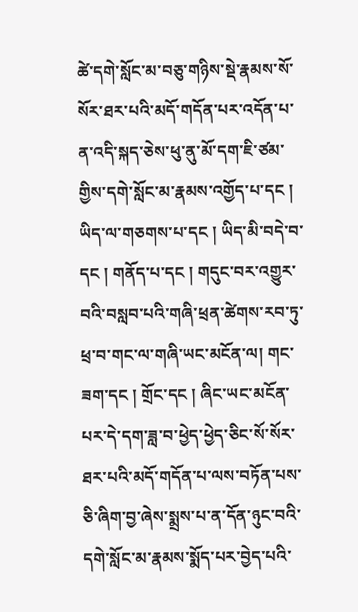ཚེ་དགེ་སློང་མ་བཅུ་གཉིས་སྡེ་རྣམས་སོ་སོར་ཐར་པའི་མདོ་གདོན་པར་འདོན་པ་ན་འདི་སྐད་ཅེས་ཕུ་ནུ་མོ་དག་ཇི་ཙམ་གྱིས་དགེ་སློང་མ་རྣམས་འགྱོད་པ་དང ། ཡིད་ལ་གཅགས་པ་དང ། ཡིད་མི་བདེ་བ་དང ། གནོད་པ་དང ། གདུང་བར་འགྱུར་བའི་བསླབ་པའི་གཞི་ཕྲན་ཚེགས་རབ་ཏུ་ཕྲ་བ་གང་ལ་གཞི་ཡང་མངོན་ལ། གང་ཟག་དང ། གྲོང་དང ། ཞིང་ཡང་མངོན་པར་དེ་དག་ཟླ་བ་ཕྱེད་ཕྱེད་ཅིང་སོ་སོར་ཐར་པའི་མདོ་གདོན་པ་ལས་བཏོན་པས་ཅི་ཞིག་བྱ་ཞེས་སྨྲས་པ་ན་དོན་ཉུང་བའི་དགེ་སློང་མ་རྣམས་སྨོད་པར་བྱེད་པའི་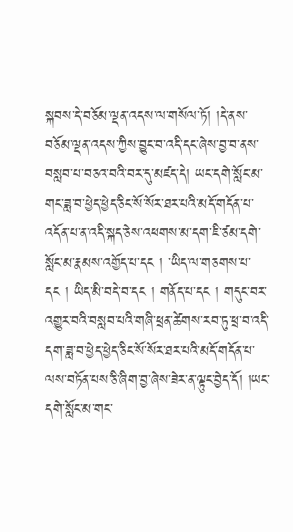སྐབས་དེ་བཅོམ་ལྡན་འདས་ལ་གསོལ་ཏོ། །དེ་ནས་བཅོམ་ལྡན་འདས་ཀྱིས་བྱུང་བ་འདི་དང་ཞེས་བྱ་བ་ནས་བསླབ་པ་བཅའ་བའི་བར་དུ་མཛད་དེ། ཡང་དགེ་སློང་མ་གང་ཟླ་བ་ཕྱེད་ཕྱེད་ཅིང་སོ་སོར་ཐར་པའི་མདོ་གདོན་པ་འདོན་པ་ན་འདི་སྐད་ཅེས་འཕགས་མ་དག་ཇི་ཙམ་དགེ་སློང་མ་རྣམས་འགྱོད་པ་དང ། ་ཡིད་ལ་གཅགས་པ་དང ། ཡིད་མི་བདེ་བ་དང ། གནོད་པ་དང ། གདུང་བར་འགྱུར་བའི་བསླབ་པའི་གཞི་ཕྲན་ཚེགས་རབ་ཏུ་ཕྲ་བ་འདི་དག་ཟླ་བ་ཕྱེད་ཕྱེད་ཅིང་སོ་སོར་ཐར་པའི་མདོ་གདོན་པ་ལས་བཏོན་པས་ཅི་ཞིག་བྱ་ཞེས་ཟེར་ན་ལྟུང་བྱེད་དོ། །ཡང་དགེ་སློང་མ་གང་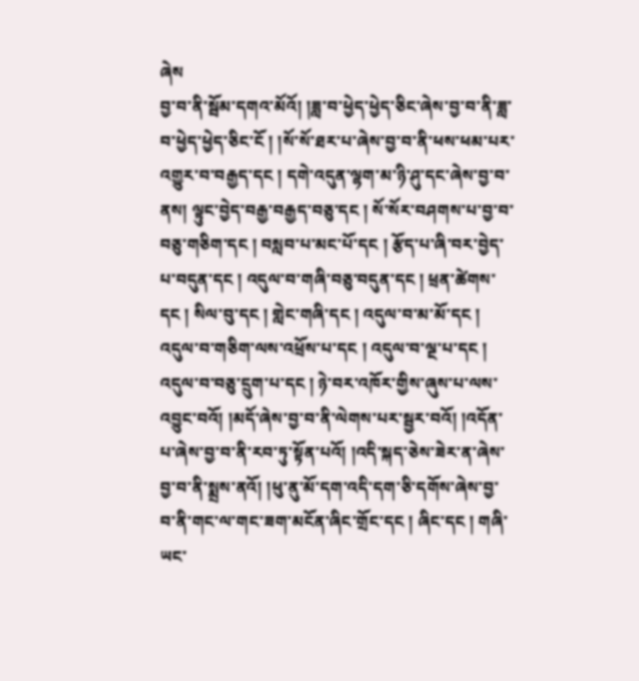ཞེས
བྱ་བ་ནི་སྦོམ་དགའ་མོའོ། །ཟླ་བ་ཕྱེད་ཕྱེད་ཅིང་ཞེས་བྱ་བ་ནི་ཟླ་བ་ཕྱེད་ཕྱེད་ཅིང་ངོ ། །སོ་སོ་ཐར་པ་ཞེས་བྱ་བ་ནི་ཕས་ཕམ་པར་འགྱུར་བ་བརྒྱད་དང ། དགེ་འདུན་ལྷག་མ་ཉི་ཤུ་དང་ཞེས་བྱ་བ་ནས། ལྟུང་བྱེད་བརྒྱ་བརྒྱད་བཅུ་དང ། སོ་སོར་བཤགས་པ་བྱ་བ་བཅུ་གཅིག་དང ། བསླབ་པ་མང་པོ་དང ། རྩོད་པ་ཞི་བར་བྱེད་པ་བདུན་དང ། འདུལ་བ་གཞི་བཅུ་བདུན་དང ། ཕྲན་ཚེགས་དང ། སིལ་བུ་དང ། གླེང་གཞི་དང ། འདུལ་བ་མ་མོ་དང ། འདུལ་བ་གཅིག་ལས་འཕྲོས་པ་དང ། འདུལ་བ་ལྔ་པ་དང ། འདུལ་བ་བཅུ་དྲུག་པ་དང ། ཉེ་བར་འཁོར་གྱིས་ཞུས་པ་ལས་འབྱུང་བའོ། །མདོ་ཞེས་བྱ་བ་ནི་ལེགས་པར་སྦྱར་བའོ། །འདོན་པ་ཞེས་བྱ་བ་ནི་རབ་ཏུ་སྟོན་པའོ། །འདི་སྐད་ཅེས་ཟེར་ན་ཞེས་བྱ་བ་ནི་སྨྲས་ནའོ། །ཕུ་ནུ་མོ་དག་འདི་དག་ཅི་དགོས་ཞེས་བྱ་བ་ནི་གང་ལ་གང་ཟག་མངོན་ཞིང་གྲོང་དང ། ཞིང་དང ། གཞི་ཡང་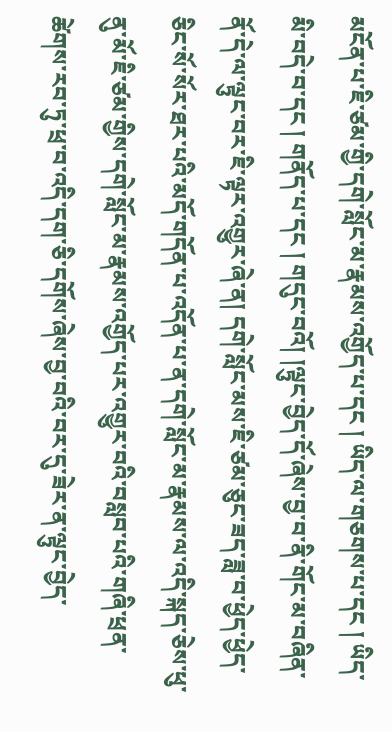མངོན་པ་ཇི་ཙམ་གྱི་དགེ་སློང་མ་རྣམས་འགྱོད་པ་དང ། ཡིད་ལ་གཅགས་པ་དང ། ཡིད་མི་བདེ་བ་དང ། གནོད་པ་དང ། གདུང་བའོ། །ལྟུང་བྱེད་དོ་ཞེས་བྱ་བ་ནི་གོང་མ་བཞིན་ནོ་དེ་ལ་ལྟུང་བར་ཇི་ལྟར་འགྱུར་ཞེ་ན། དགེ་སློང་མས་ཇི་ཙམ་ཅུང་ཟད་ཟླ་བ་ཕྱེད་ཕྱེད་ཅིང་སོ་སོར་ཐར་པའི་མདོ་གདོན་པ་འདོན་པ་ན་དགེ་སློང་མ་རྣམས་ལ་འདི་སྐད་ཅེས་ཕུ་ནུ་མོ་ཇི་ཙམ་གྱིས་དགེ་སློང་མ་རྣམས་འགྱོད་པར་འགྱུར་བའི་བསླབ་པའི་གཞི་ཕྲན་ཚེགས་རབ་ཏུ་ཕྲ་བ་འདི་དག་ཅི་དགོས་ཞེས་བྱ་བའི་བར་དུ་ཟེར་ན་ལྟུང་བྱེད་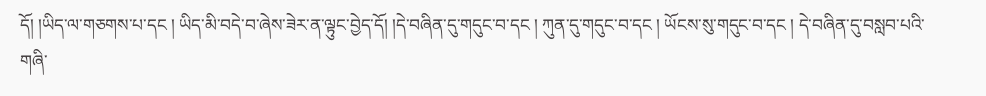དོ། །ཡིད་ལ་གཅགས་པ་དང ། ཡིད་མི་བདེ་བ་ཞེས་ཟེར་ན་ལྟུང་བྱེད་དོ། །དེ་བཞིན་དུ་གདུང་བ་དང ། ཀུན་དུ་གདུང་བ་དང ། ཡོངས་སུ་གདུང་བ་དང ། དེ་བཞིན་དུ་བསླབ་པའི་གཞི་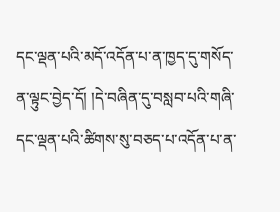དང་ལྡན་པའི་མདོ་འདོན་པ་ན་ཁྱད་དུ་གསོད་ན་ལྟུང་བྱེད་དོ། །དེ་བཞིན་དུ་བསླབ་པའི་གཞི་དང་ལྡན་པའི་ཚིགས་སུ་བཅད་པ་འདོན་པ་ན་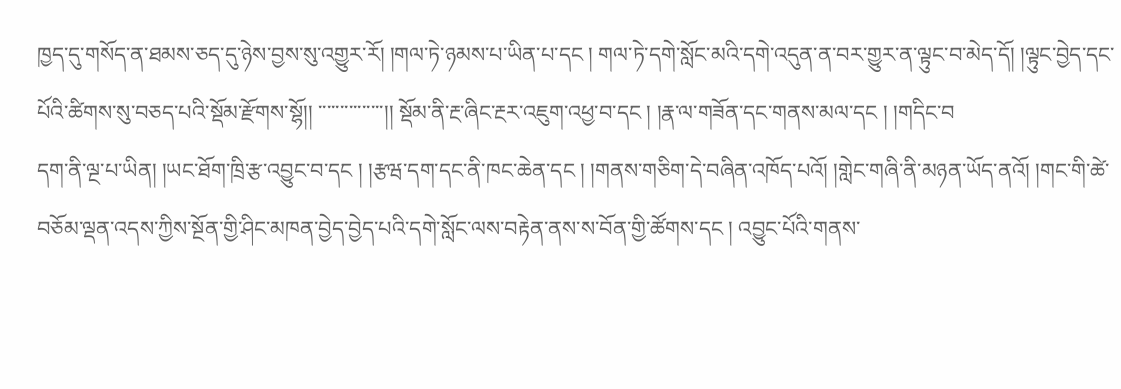ཁྱད་དུ་གསོད་ན་ཐམས་ཅད་དུ་ཉེས་བྱས་སུ་འགྱུར་རོ། །གལ་ཏེ་ཉམས་པ་ཡིན་པ་དང ། གལ་ཏེ་དགེ་སློང་མའི་དགེ་འདུན་ན་བར་གྱུར་ན་ལྟུང་བ་མེད་དོ། །ལྟུང་བྱེད་དང་པོའི་ཚིགས་སུ་བཅད་པའི་སྡོམ་རྫོགས་སྷོ།། ་་་་་་་་་་་་་་་།། སྡོམ་ནི་རྔ་ཞིང་རྔར་འཇུག་འཕྱ་བ་དང ། །རྣ་ལ་གཟོན་དང་གནས་མལ་དང ། །གདིང་བ
དག་ནི་ལྔ་པ་ཡིན། །ཡང་ཐོག་ཁྲི་རྩ་འབྱུང་བ་དང ། །རྩཝ་དག་དང་ནི་ཁང་ཆེན་དང ། །གནས་གཅིག་དེ་བཞིན་འཁོད་པའོ། །གླེང་གཞི་ནི་མཉན་ཡོད་ནའོ། །གང་གི་ཚེ་བཅོམ་ལྡན་འདས་ཀྱིས་སྔོན་གྱི་ཤིང་མཁན་བྱེད་བྱེད་པའི་དགེ་སློང་ལས་བརྟེན་ནས་ས་བོན་གྱི་ཚོགས་དང ། འབྱུང་པོའི་གནས་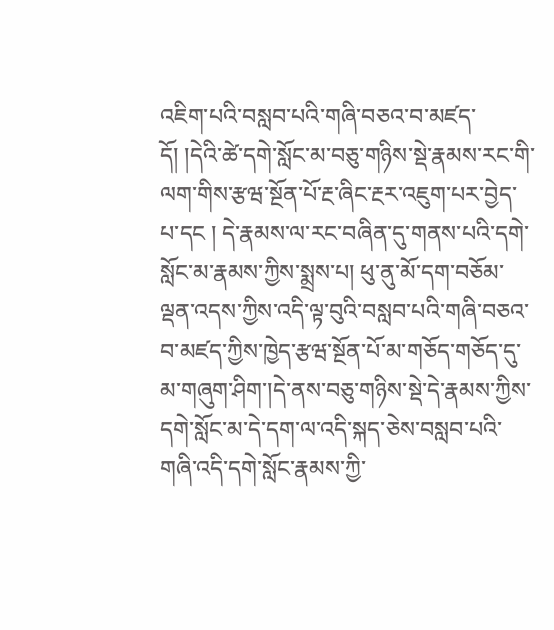འཇིག་པའི་བསླབ་པའི་གཞི་བཅའ་བ་མཛད་དོ། །དེའི་ཚེ་དགེ་སློང་མ་བཅུ་གཉིས་སྡེ་རྣམས་རང་གི་ལག་གིས་རྩཝ་སྔོན་པོ་རྔ་ཞིང་རྔར་འཇུག་པར་བྱེད་པ་དང ། དེ་རྣམས་ལ་རང་བཞིན་དུ་གནས་པའི་དགེ་སློང་མ་རྣམས་ཀྱིས་སྨྲས་པ། ཕུ་ནུ་མོ་དག་བཅོམ་ལྡན་འདས་ཀྱིས་འདི་ལྟ་བུའི་བསླབ་པའི་གཞི་བཅའ་བ་མཛད་ཀྱིས་ཁྱེད་རྩཝ་སྔོན་པོ་མ་གཅོད་གཅོད་དུ་མ་གཞུག་ཤིག་།དེ་ནས་བཅུ་གཉིས་སྡེ་དེ་རྣམས་ཀྱིས་དགེ་སློང་མ་དེ་དག་ལ་འདི་སྐད་ཅེས་བསླབ་པའི་གཞི་འདི་དགེ་སློང་རྣམས་ཀྱི་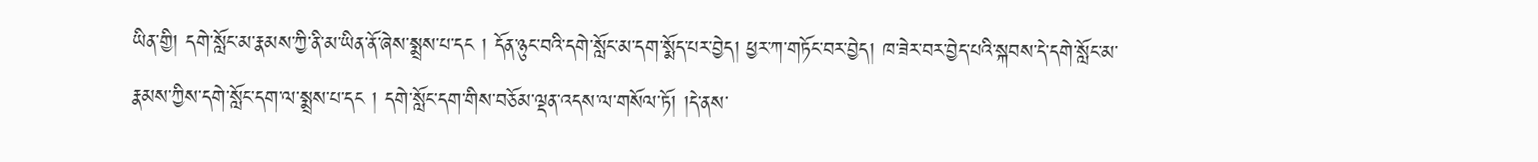ཡིན་གྱི། དགེ་སློང་མ་རྣམས་ཀྱི་ནི་མ་ཡིན་ནོ་ཞེས་སྨྲས་པ་དང ། དོན་ཉུང་བའི་དགེ་སློང་མ་དག་སྨོད་པར་བྱེད། ཕྱར་ཀ་གཏོང་བར་བྱེད། ཁ་ཟེར་བར་བྱེད་པའི་སྐབས་དེ་དགེ་སློང་མ་རྣམས་ཀྱིས་དགེ་སློང་དག་ལ་སྨྲས་པ་དང ། དགེ་སློང་དག་གིས་བཅོམ་ལྡན་འདས་ལ་གསོལ་ཏོ། །དེ་ནས་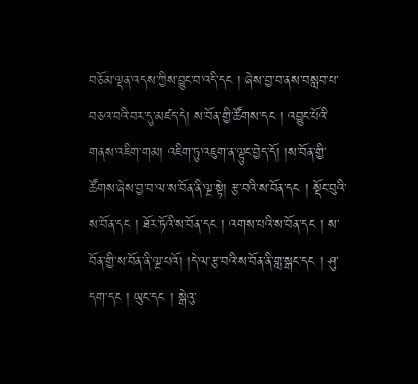བཅོམ་ལྡན་འདས་ཀྱིས་བྱུང་བ་འདི་དང ། ཞེས་བྱ་བ་ནས་བསླབ་པ་བཅའ་བའི་བར་དུ་མཛད་དེ། ས་བོན་གྱི་ཚོགས་དང ། འབྱུང་པོའི་གནས་འཇིག་གམ། འཇིག་ཏུ་འཇུག་ན་ལྟུང་བྱེད་དོ། །ས་བོན་གྱི་ཚོགས་ཞེས་བྱ་བ་ལ་ས་བོན་ནི་ལྔ་སྟེ། རྩ་བའི་ས་བོན་དང ། སྡོང་བུའི་ས་བོན་དང ། ཐོར་ཏོའི་ས་བོན་དང ། འགས་པའི་ས་བོན་དང ། ས་བོན་གྱི་ས་བོན་ནི་ལྔ་པའོ། །དེ་ལ་རྩ་བའི་ས་བོན་ནི་གླ་སྒང་དང ། ཤུ་དག་དང ། ཡུང་དང ། སྒེའུ་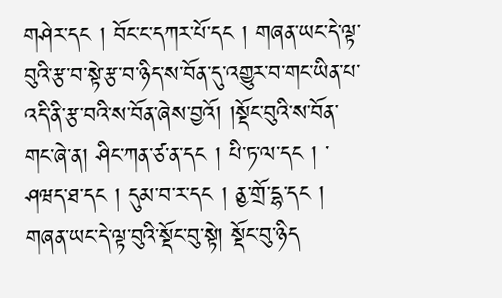གཤེར་དང ། བོང་ང་དཀར་པོ་དང ། གཞན་ཡང་དེ་ལྟ་བུའི་རྩ་བ་སྟེ་རྩ་བ་ཉིད་ས་བོན་དུ་འགྱུར་བ་གང་ཡིན་པ་འདི་ནི་རྩ་བའི་ས་བོན་ཞེས་བྱའོ། །སྡོང་བུའི་ས་བོན་གང་ཞེ་ན། ཤིང་ཀན་ཙ་ན་དང ། པི་ཏ་ལ་དང ། ་ཤཝད་ཐ་དང ། དུམ་བ་ར་དང ། ནྱ་གྲོ་དྷ་དང ། གཞན་ཡང་དེ་ལྟ་བུའི་སྡོང་བུ་སྟེ། སྡོང་བུ་ཉིད